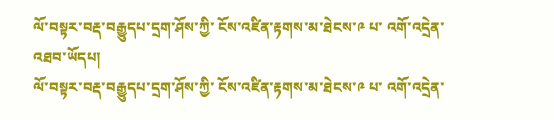ལོ་བསྟར་བརྡ་བརྒྱུདཔ་དྲག་ཤོས་ཀྱི་ ངོས་འཛིན་རྟགས་མ་ཐེངས་༩ པ་ འགོ་འདྲེན་འཐབ་ཡོདཔ།
ལོ་བསྟར་བརྡ་བརྒྱུདཔ་དྲག་ཤོས་ཀྱི་ ངོས་འཛིན་རྟགས་མ་ཐེངས་༩ པ་ འགོ་འདྲེན་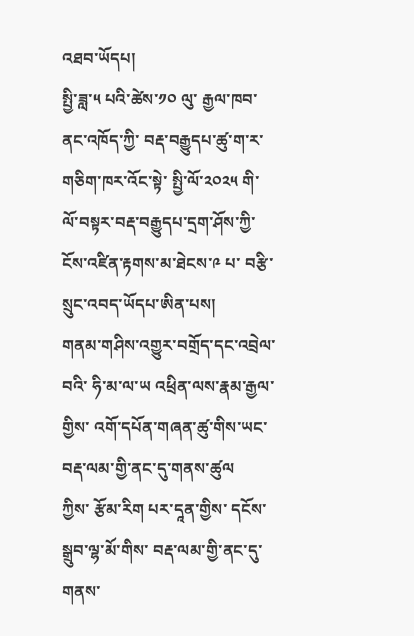འཐབ་ཡོདཔ།
སྤྱི་ཟླ་༥ པའི་ཚེས་༡༠ ལུ་ རྒྱལ་ཁབ་ནང་འཁོད་ཀྱི་ བརྡ་བརྒྱུདཔ་ཚུ་ག་ར་ གཅིག་ཁར་འོང་སྟེ་ སྤྱི་ལོ་༢༠༢༥ གི་ ལོ་བསྟར་བརྡ་བརྒྱུདཔ་དྲག་ཤོས་ཀྱི་ ངོས་འཛིན་རྟགས་མ་ཐེངས་༩ པ་ བརྩི་སྲུང་འབད་ཡོདཔ་ཨིན་པས།
གནམ་གཤིས་འགྱུར་བགྲོད་དང་འབྲེལ་བའི་ ཧི་མ་ལ་ཡ འཕྲིན་ལས་རྣམ་རྒྱལ་གྱིས་ འགོ་དཔོན་གཞན་ཚུ་གིས་ཡང་ བརྡ་ལམ་གྱི་ནང་དུ་གནས་ཚུལ
ཀྱིས་ རྩོམ་རིག པར་དཱན་གྱིས་ དངོས་སྒྲུབ་ལྷ་མོ་གིས་ བརྡ་ལམ་གྱི་ནང་དུ་གནས་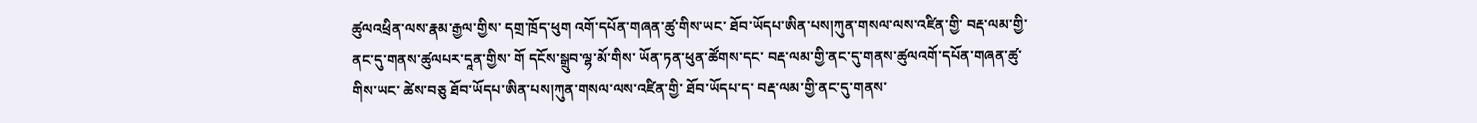ཚུལའཕྲིན་ལས་རྣམ་རྒྱལ་གྱིས་ དགྲ་ཁྲོད་ཕུག འགོ་དཔོན་གཞན་ཚུ་གིས་ཡང་ ཐོབ་ཡོདཔ་ཨིན་པས།ཀུན་གསལ་ལས་འཛིན་གྱི་ བརྡ་ལམ་གྱི་ནང་དུ་གནས་ཚུལཔར་དཱན་གྱིས་ གོ དངོས་སྒྲུབ་ལྷ་མོ་གིས་ ཡོན་ཏན་ཕུན་ཚོགས་དང་ བརྡ་ལམ་གྱི་ནང་དུ་གནས་ཚུལའགོ་དཔོན་གཞན་ཚུ་གིས་ཡང་ ཚེས་བཅུ ཐོབ་ཡོདཔ་ཨིན་པས།ཀུན་གསལ་ལས་འཛིན་གྱི་ ཐོབ་ཡོདཔ་ད་ བརྡ་ལམ་གྱི་ནང་དུ་གནས་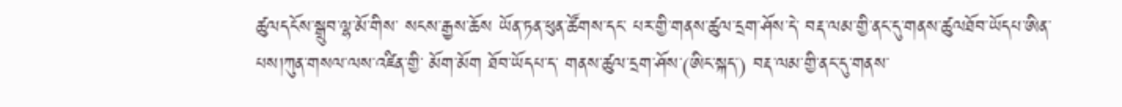ཚུལདངོས་སྒྲུབ་ལྷ་མོ་གིས་ སངས་རྒྱས་ཆོས ཡོན་ཏན་ཕུན་ཚོགས་དང་ པར་གྱི་གནས་ཚུལ་དྲག་ཤོས་དེ་ བརྡ་ལམ་གྱི་ནང་དུ་གནས་ཚུལཐོབ་ཡོདཔ་ཨིན་པས།ཀུན་གསལ་ལས་འཛིན་གྱི་ མོག་མོག ཐོབ་ཡོདཔ་ད་ གནས་ཚུལ་དྲག་ཤོས་(ཨིང་སྐད་) བརྡ་ལམ་གྱི་ནང་དུ་གནས་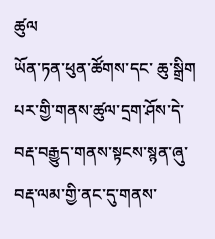ཚུལ
ཡོན་ཏན་ཕུན་ཚོགས་དང་ ཆུ་སྒྲིག པར་གྱི་གནས་ཚུལ་དྲག་ཤོས་དེ་ བརྡ་བརྒྱུད་གནས་སྟངས་སྙན་ཞུ་ བརྡ་ལམ་གྱི་ནང་དུ་གནས་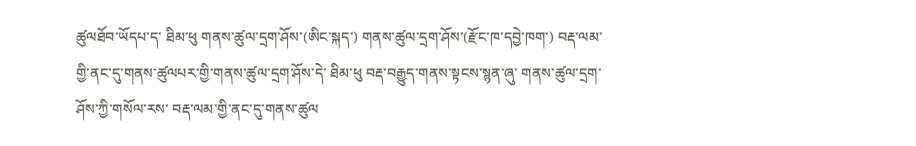ཚུལཐོབ་ཡོདཔ་ད་ ཐིམ་ཕུ གནས་ཚུལ་དྲག་ཤོས་(ཨིང་སྐད་) གནས་ཚུལ་དྲག་ཤོས་(རྫོང་ཁ་དབྱེ་ཁག་) བརྡ་ལམ་གྱི་ནང་དུ་གནས་ཚུལཔར་གྱི་གནས་ཚུལ་དྲག་ཤོས་དེ་ ཐིམ་ཕུ བརྡ་བརྒྱུད་གནས་སྟངས་སྙན་ཞུ་ གནས་ཚུལ་དྲག་ཤོས་ཀྱི་གསོལ་རས་ བརྡ་ལམ་གྱི་ནང་དུ་གནས་ཚུལ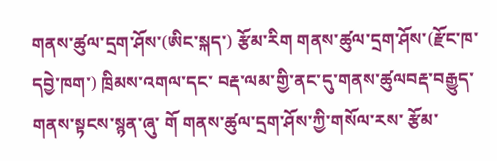གནས་ཚུལ་དྲག་ཤོས་(ཨིང་སྐད་) རྩོམ་རིག གནས་ཚུལ་དྲག་ཤོས་(རྫོང་ཁ་དབྱེ་ཁག་) ཁྲིམས་འགལ་དང་ བརྡ་ལམ་གྱི་ནང་དུ་གནས་ཚུལབརྡ་བརྒྱུད་གནས་སྟངས་སྙན་ཞུ་ གོ གནས་ཚུལ་དྲག་ཤོས་ཀྱི་གསོལ་རས་ རྩོམ་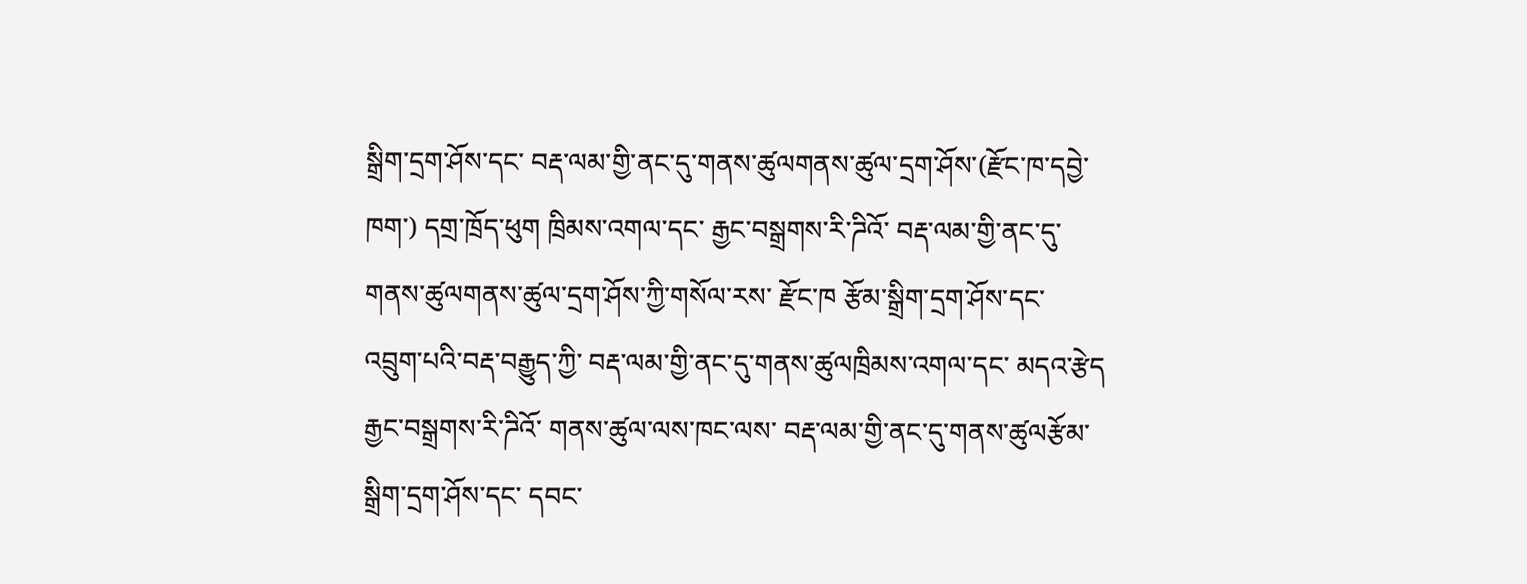སྒྲིག་དྲག་ཤོས་དང་ བརྡ་ལམ་གྱི་ནང་དུ་གནས་ཚུལགནས་ཚུལ་དྲག་ཤོས་(རྫོང་ཁ་དབྱེ་ཁག་) དགྲ་ཁྲོད་ཕུག ཁྲིམས་འགལ་དང་ རྒྱང་བསྒྲགས་རི་ཌིའོ་ བརྡ་ལམ་གྱི་ནང་དུ་གནས་ཚུལགནས་ཚུལ་དྲག་ཤོས་ཀྱི་གསོལ་རས་ རྫོང་ཁ རྩོམ་སྒྲིག་དྲག་ཤོས་དང་ འབྲུག་པའི་བརྡ་བརྒྱུད་ཀྱི་ བརྡ་ལམ་གྱི་ནང་དུ་གནས་ཚུལཁྲིམས་འགལ་དང་ མདའ་རྩེད རྒྱང་བསྒྲགས་རི་ཌིའོ་ གནས་ཚུལ་ལས་ཁང་ལས་ བརྡ་ལམ་གྱི་ནང་དུ་གནས་ཚུལརྩོམ་སྒྲིག་དྲག་ཤོས་དང་ དབང་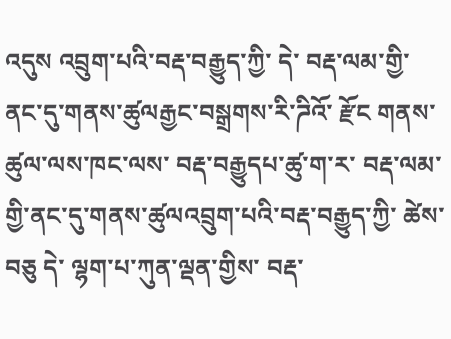འདུས འབྲུག་པའི་བརྡ་བརྒྱུད་ཀྱི་ དེ་ བརྡ་ལམ་གྱི་ནང་དུ་གནས་ཚུལརྒྱང་བསྒྲགས་རི་ཌིའོ་ རྫོང གནས་ཚུལ་ལས་ཁང་ལས་ བརྡ་བརྒྱུདཔ་ཚུ་ག་ར་ བརྡ་ལམ་གྱི་ནང་དུ་གནས་ཚུལའབྲུག་པའི་བརྡ་བརྒྱུད་ཀྱི་ ཚེས་བཅུ དེ་ ལྷག་པ་ཀུན་ལྡན་གྱིས་ བརྡ་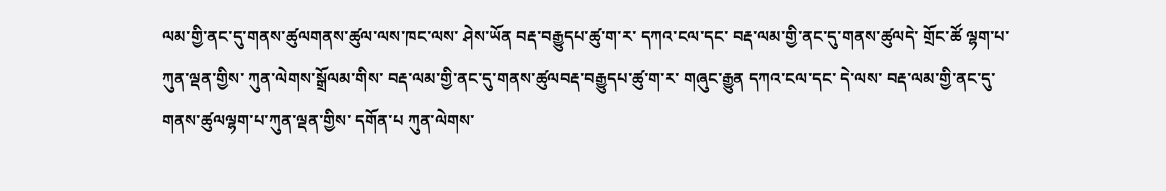ལམ་གྱི་ནང་དུ་གནས་ཚུལགནས་ཚུལ་ལས་ཁང་ལས་ ཤེས་ཡོན བརྡ་བརྒྱུདཔ་ཚུ་ག་ར་ དཀའ་ངལ་དང་ བརྡ་ལམ་གྱི་ནང་དུ་གནས་ཚུལདེ་ གྲོང་ཚོ ལྷག་པ་ཀུན་ལྡན་གྱིས་ ཀུན་ལེགས་སྒྲོལམ་གིས་ བརྡ་ལམ་གྱི་ནང་དུ་གནས་ཚུལབརྡ་བརྒྱུདཔ་ཚུ་ག་ར་ གཞུང་རྒྱུན དཀའ་ངལ་དང་ དེ་ལས་ བརྡ་ལམ་གྱི་ནང་དུ་གནས་ཚུལལྷག་པ་ཀུན་ལྡན་གྱིས་ དགོན་པ ཀུན་ལེགས་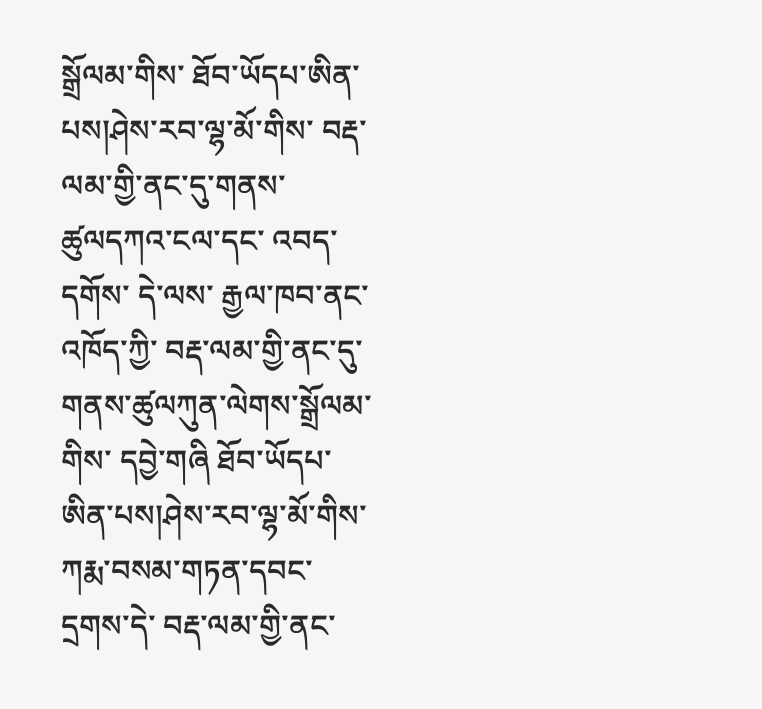སྒྲོལམ་གིས་ ཐོབ་ཡོདཔ་ཨིན་པས།ཤེས་རབ་ལྷ་མོ་གིས་ བརྡ་ལམ་གྱི་ནང་དུ་གནས་ཚུལདཀའ་ངལ་དང་ འབད་དགོས་ དེ་ལས་ རྒྱལ་ཁབ་ནང་འཁོད་ཀྱི་ བརྡ་ལམ་གྱི་ནང་དུ་གནས་ཚུལཀུན་ལེགས་སྒྲོལམ་གིས་ དབྱེ་གཞི ཐོབ་ཡོདཔ་ཨིན་པས།ཤེས་རབ་ལྷ་མོ་གིས་ ཀརྨ་བསམ་གཏན་དབང་དྲགས་དེ་ བརྡ་ལམ་གྱི་ནང་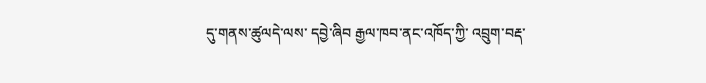དུ་གནས་ཚུལདེ་ལས་ དབྱེ་ཞིབ རྒྱལ་ཁབ་ནང་འཁོད་ཀྱི་ འབྲུག་བརྡ་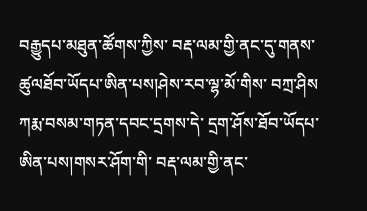བརྒྱུདཔ་མཐུན་ཚོགས་ཀྱིས་ བརྡ་ལམ་གྱི་ནང་དུ་གནས་ཚུལཐོབ་ཡོདཔ་ཨིན་པས།ཤེས་རབ་ལྷ་མོ་གིས་ བཀྲ་ཤིས ཀརྨ་བསམ་གཏན་དབང་དྲགས་དེ་ དྲག་ཤོས་ཐོབ་ཡོདཔ་ཨིན་པས།གསར་ཤོག་གི་ བརྡ་ལམ་གྱི་ནང་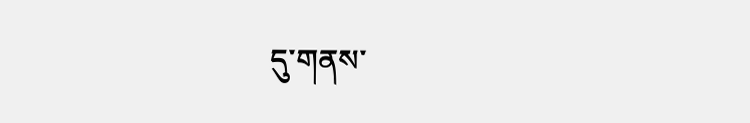དུ་གནས་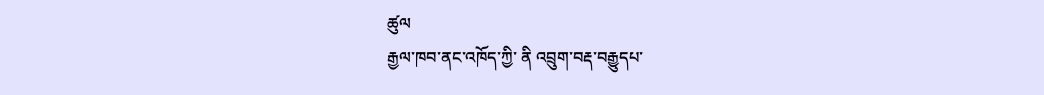ཚུལ
རྒྱལ་ཁབ་ནང་འཁོད་ཀྱི་ ནི འབྲུག་བརྡ་བརྒྱུདཔ་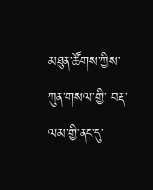མཐུན་ཚོགས་ཀྱིས་ ཀུན་གསལ་གྱི་ བརྡ་ལམ་གྱི་ནང་དུ་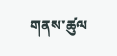གནས་ཚུལ